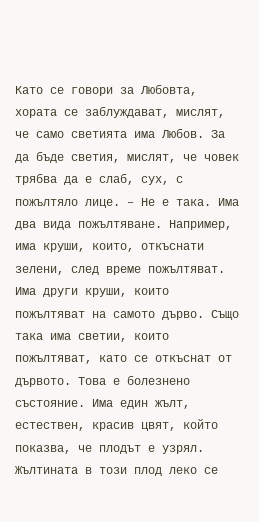Като се говори за Любовта, хората се заблуждават, мислят, че само светията има Любов. За да бъде светия, мислят, че човек трябва да е слаб, сух, с пожълтяло лице. – Не е така. Има два вида пожълтяване. Например, има круши, които, откъснати зелени, след време пожълтяват. Има други круши, които пожълтяват на самото дърво. Също така има светии, които пожълтяват, като се откъснат от дървото. Това е болезнено състояние. Има един жълт, естествен, красив цвят, който показва, че плодът е узрял. Жълтината в този плод леко се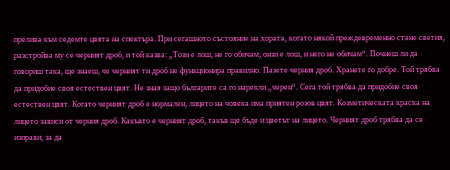прелива към седемте цвята на спектъра. При сегашното състояние на хората, когато някой преждевременно стане светия, разстройва му се черният дроб, и той казва: „Този е лош, не го обичам; онзи е лош, и него не обичам“. Почнеш ли да говориш така, ще знаеш, че черният ти дроб не функционира правилно. Пазете черния дроб. Хранете го добре. Той трябва да придобие своя естествен цвят. Не зная защо българите са го нарекли „черен“. Сега той трябва да придобие своя естествен цвят. Когато черният дроб е нормален, лицето на човека има приятен розов цвят. Козметическата краска на лицето зависи от черния дроб. Какъвто е черният дроб, такъв ще бъде и цветът на лицето. Черният дроб трябва да се изправи, за да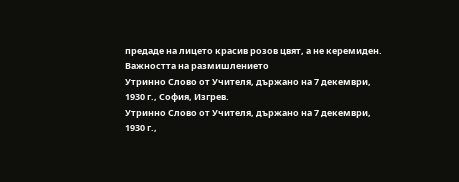предаде на лицето красив розов цвят, а не керемиден.
Важността на размишлението
Утринно Слово от Учителя, държано на 7 декември, 1930 г., София, Изгрев.
Утринно Слово от Учителя, държано на 7 декември, 1930 г.,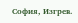София, Изгрев.